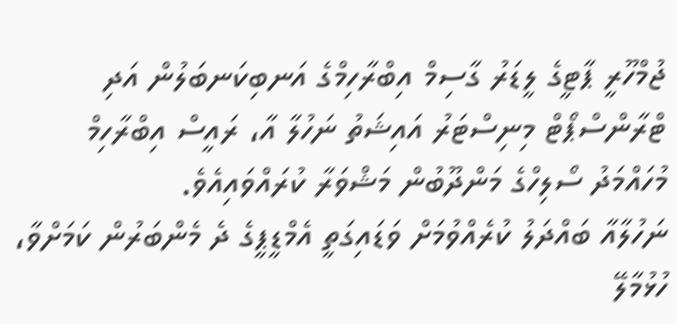ޖުމްހޫރީ ޕާޓީގެ ލީޑަރު ގާސިމް އިބްރާހިމްގެ އަނބިކަނބަލުން އަދި ޓްރާންސްޕޯޓް މިނިސްޓަރު އައިޝަތު ނަހުލާ އާ، ރައީސް އިބްރާހިމް މުހައްމަދު ސޯލިހްގެ މަންދޫބުން މަޝްވަރާ ކުރައްވައިއެވެ.
ނަހުލާއާ ބައްދަލު ކުރެއްވުމަށް ވަޑައިގަތީ އެމްޑީޕީގެ ދެ މެންބަރުން ކަމަށްވާ، ހުޅުމާލޭ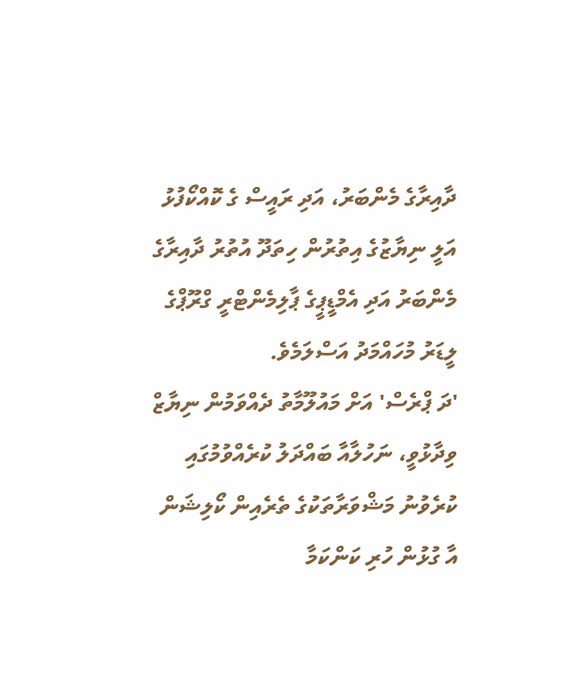ދާއިރާގެ މެންބަރު، އަދި ރައީސް ގެ ކޮއްކޯފުޅު އަލީ ނިޔާޒުގެ އިތުރުން ހިތަދޫ އުތުރު ދާއިރާގެ މެންބަރު އަދި އެމްޑީޕީގެ ޕާލިމެންޓްރީ ގްރޫޕްގެ ލީޑަރު މުހައްމަދު އަސްލަމެވެ.
'ދަ ޕްރެސް' އަށް މައުލޫމާތު ދެއްވަމުން ނިޔާޒް ވިދާޅުވީ، ނަހުލާއާ ބައްދަލު ކުރެއްވުމުގައި ކުރެވުނު މަޝްވަރާތަކުގެ ތެރެއިން ކޯލިޝަން އާ ގުޅުން ހުރި ކަންކަމާ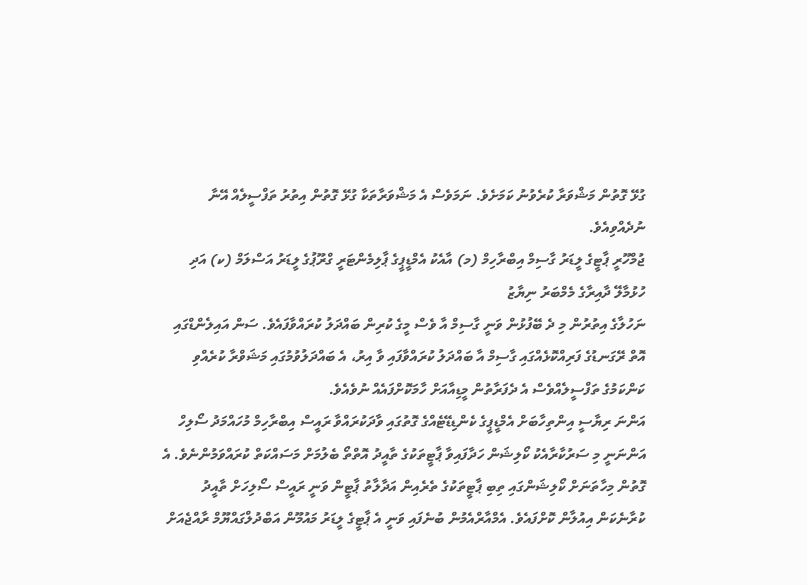ގުޅޭ ގޮތުން މަޝްވަރާ ކުރެވުނު ކަމަށެވެ. ނަމަވެސް އެ މަޝްވަރާތަކާ ގުޅޭ ގޮތުން އިތުރު ތަފްސީލެއް އޭނާ ނުދެއްވިއެވެ.
ޖުމްހޫރީ ޕާޓީގެ ލީޑަރު ގާސިމް އިބްރާހިމް (މ) އާއެކު އެމްޑީޕީގެ ޕާލިމެންޓަރީ ގްރޫޕުގެ ލީޑަރު އަސްލަމް (ކ) އަދި ހުޅުމާލޭ ދާއިރާގެ މެމްބަރު ނިޔާޒު
ނަހުލާގެ އިތުރުން މި ދެ ބޭފުޅުން ވަނީ ގާސިމް އާ ވެސް މީގެ ކުރިން ބައްދަލު ކުރައްވާފައެވެ. ސަން އައިލެންޑްގައި އޮތް ރޭގަނޑުގެ ފަރިއްކޮޅެއްގައި ގާސިމް އާ ބައްދަލު ކުރައްވާފައި ވާ އިރު، އެ ބައްދަލުވުމުގައި މަޝަވްރާ ކުރެއްވި ކަންކަމުގެ ތަފްސީލެއްވެސް އެ ދެފަރާތުން މީޑިއާއަށް ހާމަކޮށްފައެއް ނުވެއެވެ.
އަންނަ ރިޔާސީ އިންތިހާބަށް އެމްޑީޕީގެ ކެންޑިޑޭޓެއްގެ ގޮތުގައި ވާދަކުރައްވާ ރައީސް އިބްރާހިމް މުހައްމަދު ސޯލިހް އަންނަނީ މި ސަރުކާރާއެކު ކޯލިޝަން ހަދާފައިވާ ޕާޓީތަކުގެ ތާއީދު އޮތްތޯ ބެލުމަށް މަސައްކަތް ކުރައްވަމުންނެވެ. އެ ގޮތުން މިހާތަނަށް ކޯލިޝަންގައި ތިބި ޕާޓީތަކުގެ ތެރެއިން އަދާލާތު ޕާޓީން ވަނީ ރައީސް ސޯލިހަށް ތާއީދު ކުރާނެކަން އިއުލާން ކޮށްފައެވެ. އެމްއާރްއެމުން ބުނެފައި ވަނީ އެ ޕާޓީގެ ލީޑަރު މައުމޫން އަބްދުލްގައްޔޫމް ރާއްޖެއަށް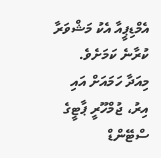އެމްޑިޕީއާ އެކު މަޝްވަރާ ކުރާނެ ކަމަށެވެ.
މިއަދާ ހަމައަށް އައި އިރު، ޖުމްހޫރީ ޕާޓީގެ ސްޓޭންޑް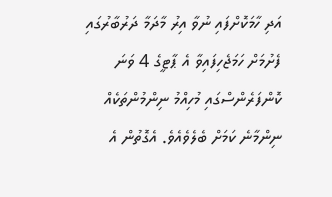އަދި ހާމަކޮށްފައި ނުވާ އިރު މާދަމާ ދަރުބާރުގައި ފެށުމަށް ހަމަޖެހިފައިވާ އެ ޕާޓީގެ 4 ވަނަ ކޮންފަރެންސްގައި މުހިއްމު ނިންމުންތަކެއް ނިންމާނެ ކަމަށް ބެލެވެއެވެ. އެގޮތުން އެ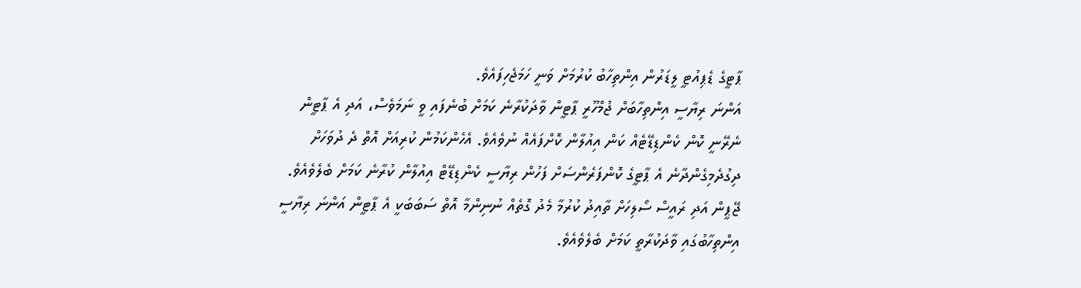ޕާޓީގެ ޑެޕިއުޓީ ލީޑަރުން އިންތިހާބު ކުރުމަށް ވަނީ ހަމަޖެހިފައެވެ.
އަންނަ ރިޔާސީ އިންތިހާބަށް ޖުމްހޫރީ ޕާޓީން ވާދަކުރާނެ ކަމަށް ބުނެފައި ވީ ނަމަވެސް، އަދި އެ ޕާޓީން ނެރޭނީ ކޮން ކެންޑިޑޭޓެއް ކަން އިއުލާން ކޮށްފައެއް ނުވެއެވެ. އެހެންކަމުން ކުރިއަށް އޮތް ދެ ދުވަހަށް ދިގުދެމިގެންދާނެ އެ ޕާޓީގެ ކޮންފަރެންސަށް ފަހުން ރިޔާސީ ކެންޑިޑޭޓް އިއުލާން ކުރާނެ ކަމަށް ބެލެވެއެވެ. ޖޭޕީން އަދި ރައީސް ސޯލިހަށް ތާއިދު ކުރުމާ މެދު ގޮތެއް ނުނިންމާ އޮތް ސަބަބަކީ އެ ޕާޓީން އަންނަ ރިޔާސީ އިންތިހާބުގައި ވާދަކުރާތީ ކަމަށް ބެލެވެއެވެ.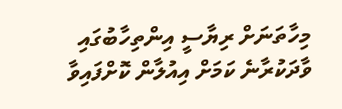މިހާތަނަށް ރިޔާސީ އިންތިހާބުގައި ވާދަކުރާނެ ކަމަށް އިއުލާން ކޮށްފައިވާ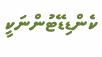ކެންޑިޑޭޓުންނަކީ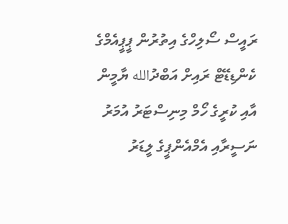ރައީސް ސޯލިހްގެ އިތުރުން ޕީޕީއެމްގެ ކެންޑިޑޭޓް ރައިށް އަބްދުالله ޔާމީން އާއި ކުރީގެ ހޯމް މިނިސްޓަރު އުމަރު ނަސީރާއި އެމްއެންޕީގެ ލީޑަރު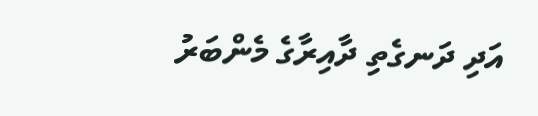އަދި ދަނގެތި ދާއިރާގެ މެންބަރު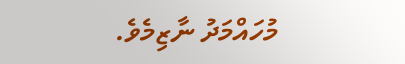މުހައްމަދު ނާޒިމެވެ.